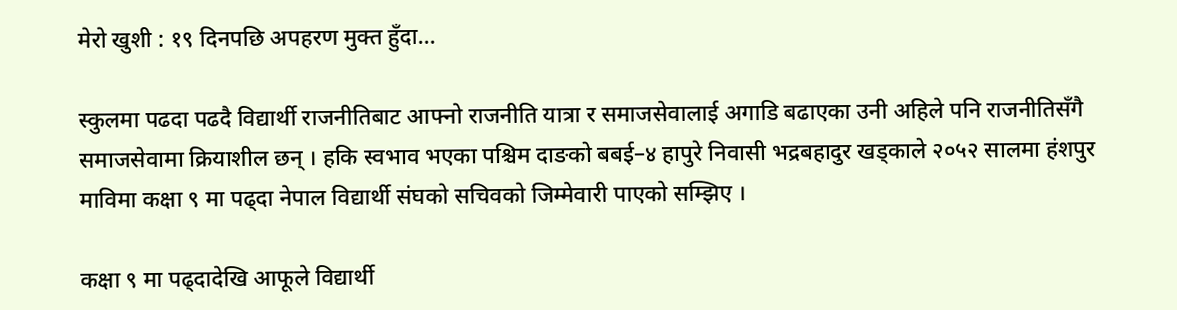मेरो खुशी : १९ दिनपछि अपहरण मुक्त हुँदा…

स्कुलमा पढदा पढदै विद्यार्थी राजनीतिबाट आफ्नो राजनीति यात्रा र समाजसेवालाई अगाडि बढाएका उनी अहिले पनि राजनीतिसँगै समाजसेवामा क्रियाशील छन् । हकि स्वभाव भएका पश्चिम दाङको बबई–४ हापुरे निवासी भद्रबहादुर खड्काले २०५२ सालमा हंशपुर माविमा कक्षा ९ मा पढ्दा नेपाल विद्यार्थी संघको सचिवको जिम्मेवारी पाएको सम्झिए ।

कक्षा ९ मा पढ्दादेखि आफूले विद्यार्थी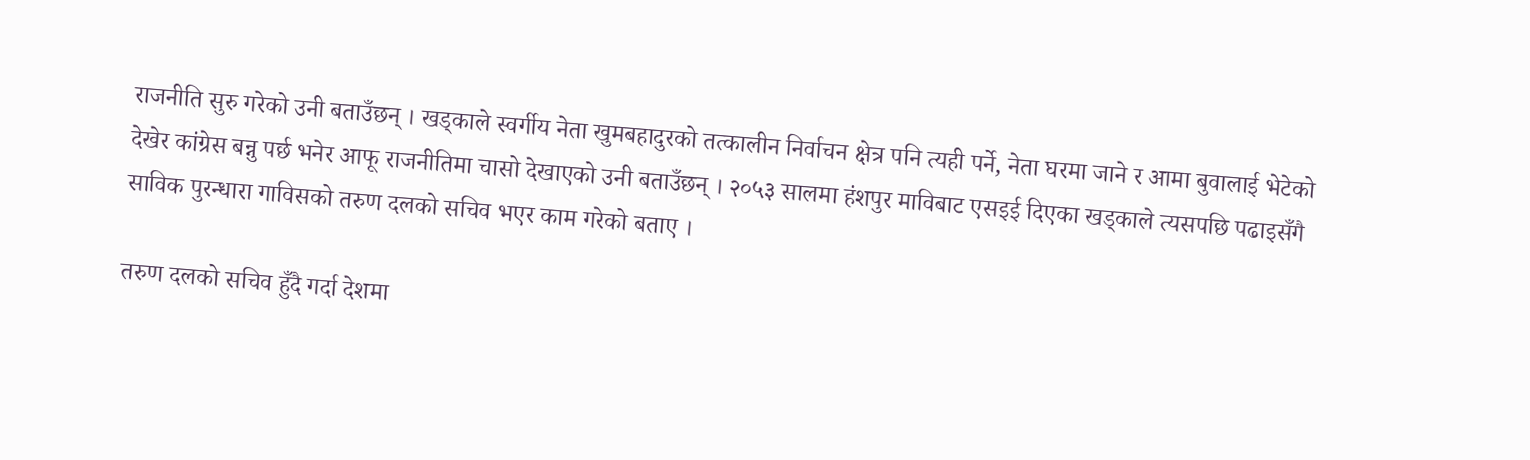राजनीति सुरु गरेको उनी बताउँछन् । खड्काले स्वर्गीय नेता खुमबहादुरको तत्कालीन निर्वाचन क्षेत्र पनि त्यही पर्ने, नेता घरमा जाने र आमा बुवालाई भेटेको देखेर कांग्रेस बन्नु पर्छ भनेर आफू राजनीतिमा चासो देखाएको उनी बताउँछन् । २०५३ सालमा हंशपुर माविबाट एसइई दिएका खड्काले त्यसपछि पढाइसँगै साविक पुरन्धारा गाविसको तरुण दलको सचिव भएर काम गरेको बताए ।

तरुण दलको सचिव हुँदै गर्दा देशमा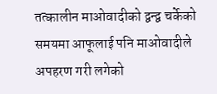तत्कालीन माओवादीको द्वन्द्व चर्केको समयमा आफूलाई पनि माओवादीले अपहरण गरी लगेको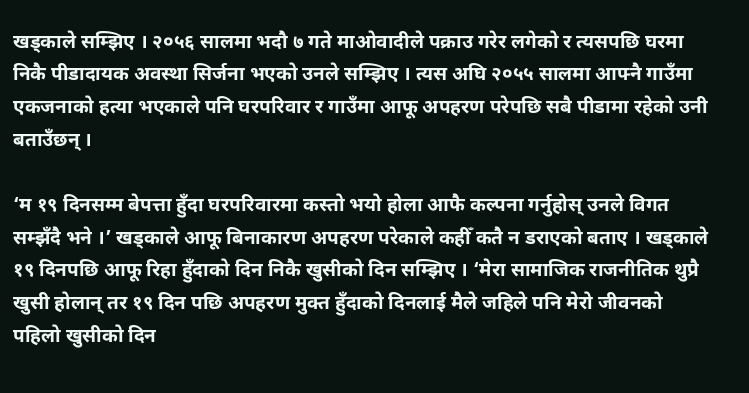खड्काले सम्झिए । २०५६ सालमा भदौ ७ गते माओवादीले पक्राउ गरेर लगेको र त्यसपछि घरमा निकै पीडादायक अवस्था सिर्जना भएको उनले सम्झिए । त्यस अघि २०५५ सालमा आफ्नै गाउँमा एकजनाको हत्या भएकाले पनि घरपरिवार र गाउँमा आफू अपहरण परेपछि सबै पीडामा रहेको उनी बताउँछन् ।

‘म १९ दिनसम्म बेपत्ता हुँदा घरपरिवारमा कस्तो भयो होला आफै कल्पना गर्नुहोस् उनले विगत सम्झँदै भने ।’ खड्काले आफू बिनाकारण अपहरण परेकाले कहीँ कतै न डराएको बताए । खड्काले १९ दिनपछि आफू रिहा हुँदाको दिन निकै खुसीको दिन सम्झिए । ‘मेरा सामाजिक राजनीतिक थुप्रै खुसी होलान् तर १९ दिन पछि अपहरण मुक्त हुँदाको दिनलाई मैले जहिले पनि मेरो जीवनको पहिलो खुसीको दिन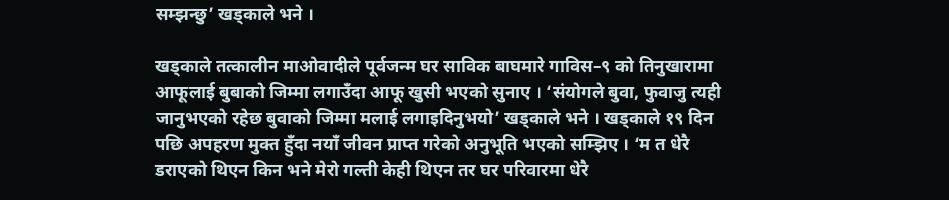सम्झन्छु’ खड्काले भने ।

खड्काले तत्कालीन माओवादीले पूर्वजन्म घर साविक बाघमारे गाविस–९ को तिनुखारामा आफूलाई बुबाको जिम्मा लगाउँदा आफू खुसी भएको सुनाए । ‘संयोगले बुवा, फुवाजु त्यही जानुभएको रहेछ बुवाको जिम्मा मलाई लगाइदिनुभयो’ खड्काले भने । खड्काले १९ दिन पछि अपहरण मुक्त हुँदा नयाँ जीवन प्राप्त गरेको अनुभूति भएको सम्झिए । ‘म त धेरै डराएको थिएन किन भने मेरो गल्ती केही थिएन तर घर परिवारमा धेरै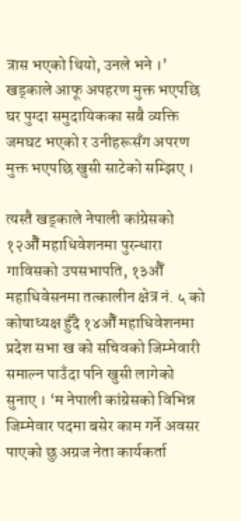त्रास भएको थियो, उनले भने ।’ खड्काले आफू अपहरण मुक्त भएपछि घर पुग्दा समुदायिकका सबै व्यक्ति जमघट भएको र उनीहरूसँग अपरण मुक्त भएपछि खुसी साटेको सम्झिए ।

त्यस्तै खड्काले नेपाली कांग्रेसको १२औँ महाधिवेशनमा पुरन्धारा गाविसको उपसभापति, १३औँ महाधिवेसनमा तत्कालीन क्षेत्र नं. ५ को कोषाध्यक्ष हुँदै १४औँ महाधिवेशनमा प्रदेश सभा ख को सचिवको जिम्मेवारी समाल्न पाउँदा पनि खुसी लागेको सुनाए । ‘म नेपाली कांग्रेसको विभिन्न जिम्मेवार पदमा बसेर काम गर्ने अवसर पाएको छु अग्रज नेता कार्यकर्ता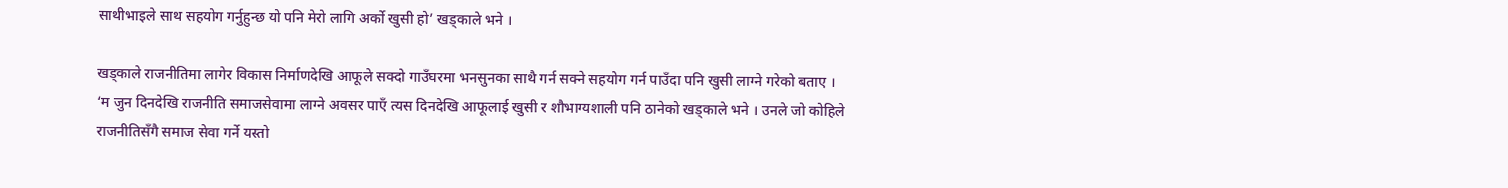साथीभाइले साथ सहयोग गर्नुहुन्छ यो पनि मेरो लागि अर्को खुसी हो’ खड्काले भने ।

खड्काले राजनीतिमा लागेर विकास निर्माणदेखि आफूले सक्दो गाउँघरमा भनसुनका साथै गर्न सक्ने सहयोग गर्न पाउँदा पनि खुसी लाग्ने गरेको बताए । ‘म जुन दिनदेखि राजनीति समाजसेवामा लाग्ने अवसर पाएँ त्यस दिनदेखि आफूलाई खुसी र शौभाग्यशाली पनि ठानेको खड्काले भने । उनले जो कोहिले राजनीतिसँगै समाज सेवा गर्ने यस्तो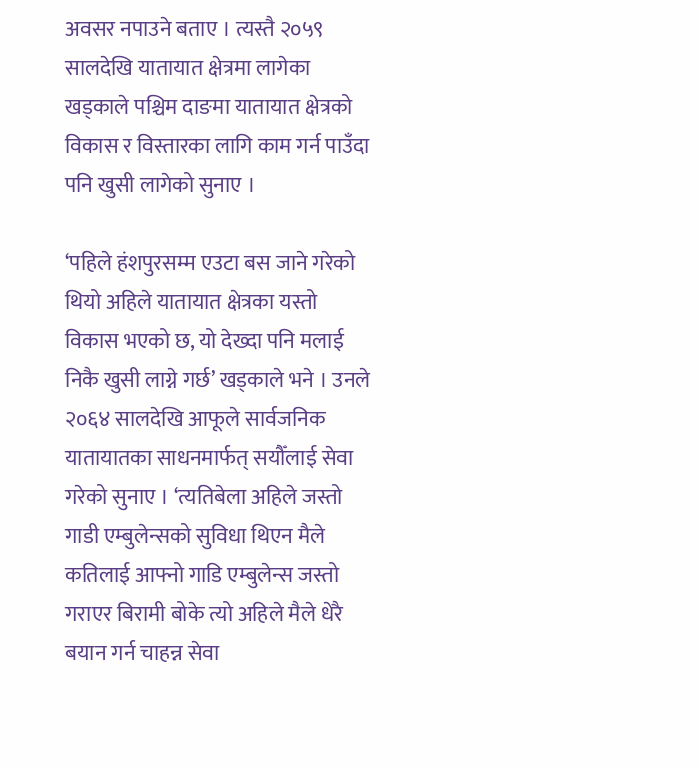अवसर नपाउने बताए । त्यस्तै २०५९ सालदेखि यातायात क्षेत्रमा लागेका खड्काले पश्चिम दाङमा यातायात क्षेत्रको विकास र विस्तारका लागि काम गर्न पाउँदा पनि खुसी लागेको सुनाए ।

‘पहिले हंशपुरसम्म एउटा बस जाने गरेको थियो अहिले यातायात क्षेत्रका यस्तो विकास भएको छ, यो देख्दा पनि मलाई निकै खुसी लाग्ने गर्छ’ खड्काले भने । उनले २०६४ सालदेखि आफूले सार्वजनिक यातायातका साधनमार्फत् सयौँलाई सेवा गरेको सुनाए । ‘त्यतिबेला अहिले जस्तो गाडी एम्बुलेन्सको सुविधा थिएन मैले कतिलाई आफ्नो गाडि एम्बुलेन्स जस्तो गराएर बिरामी बोके त्यो अहिले मैले धेरै बयान गर्न चाहन्न सेवा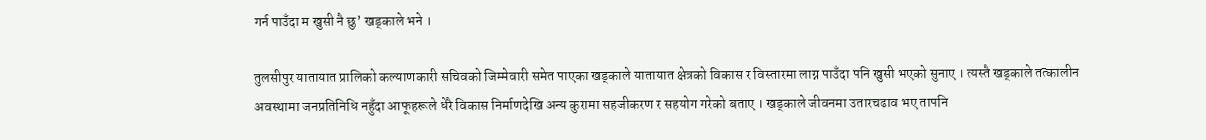गर्न पाउँदा म खुसी नै छु’ खड्काले भने ।

तुलसीपुर यातायात प्रालिको कल्याणकारी सचिवको जिम्मेवारी समेत पाएका खड्काले यातायात क्षेत्रको विकास र विस्तारमा लाग्न पाउँदा पनि खुसी भएको सुनाए । त्यस्तै खड्काले तत्कालीन अवस्थामा जनप्रतिनिधि नहुँदा आफूहरूले धेरै विकास निर्माणदेखि अन्य कुरामा सहजीकरण र सहयोग गरेको बताए । खड्काले जीवनमा उतारचढाव भए तापनि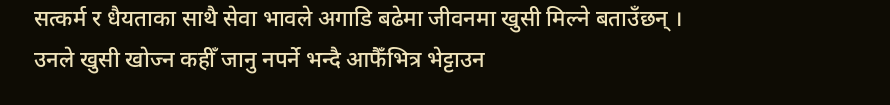सत्कर्म र धैयताका साथै सेवा भावले अगाडि बढेमा जीवनमा खुसी मिल्ने बताउँछन् । उनले खुसी खोज्न कहीँ जानु नपर्ने भन्दै आफैँभित्र भेट्टाउन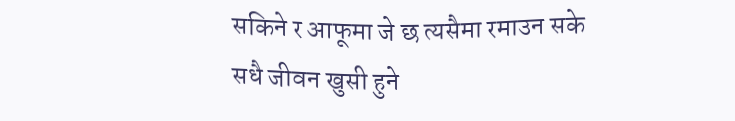सकिने र आफूमा जे छ त्यसैमा रमाउन सके सधै जीवन खुसी हुने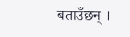बताउँछन् ।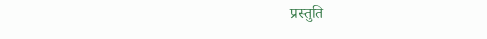प्रस्तुति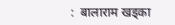:  बालाराम खड्का